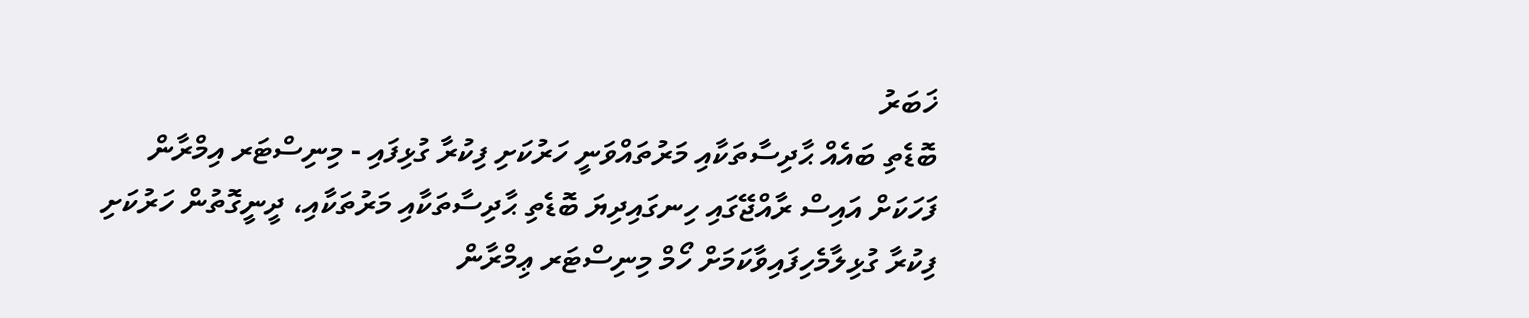ޚަބަރު
ބޮޑެތި ބައެއް ޙާދިސާތަކާއި މަރުތައްވަނީ ހަރުކަށި ފިކުރާ ގުޅިފައި - މިނިސްޓަރ އިމްރާން
ފަހަކަށް އައިސް ރާއްޖޭގައި ހިނގައިދިޔަ ބޮޑެތި ޙާދިސާތަކާއި މަރުތަކާއި، ދީނީގޮތުން ހަރުކަށި ފިކުރާ ގުޅިލާމެހިފައިވާކަމަށް ހޯމް މިނިސްޓަރ ޢިމްރާން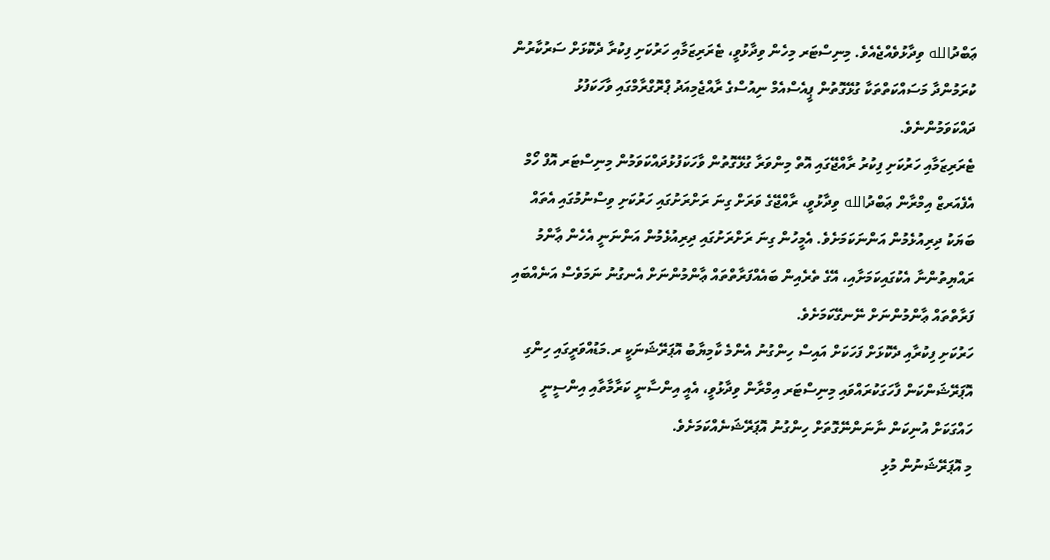ޢަބްދުالله ވިދާޅުވެއްޖެއެވެ. މިނިސްޓަރ މިހެން ވިދާޅުވީ، ޓެރަރިޒަމާއި ހަރުކަށި ފިކުރާ ދެކޮޅަށް ސަރުކާރުން ކުރަމުންދާ މަސައްކަތްތަކާ ގުޅޭގޮތުން ޕީއެސްއެމް ނިއުސްގެ ރާއްޖެމިއަދު ޕްރޮގްރާމްގައި ވާހަކަފުޅު ދައްކަވަމުންނެވެ.
ޓެރަރިޒަމާއި ހަރުކަށި ފިކުރު ރާއްޖޭގައި އޮތް މިންވަރާ ގުޅޭގޮތުން ވާހަކަފުޅުދައްކަވަމުން މިނިސްޓަރ އޮފް ހޯމް އެފެއަރޒް އިމްރާން ޢަބްދުالله ވިދާޅުވީ، ރާއްޖޭގެ ވަރަށް ގިނަ ރަށްރަށުގައި ހަރުކަށި ވިސްނުމުގައި އެތައް ބަޔަކު ދިރިއުޅެމުން އަންނަކަމަށެވެ. އެމީހުން ގިނަ ރަށްރަށުގައި ދިރިއުޅެމުން އަންނަނީ އެހެން ޢާންމު ރައްޔިތުންނާ އެކުގައިކަމަށާއި، އޭގެ ތެރެއިން ބައެއްފަރާތްތައް ޢާންމުންނަށް އެނގުނު ނަމަވެސް އަނެއްބައި ފަރާތްތައް ޢާންމުންނަށް ނޭނގޭކަމަށެވެ.
ހަރުކަށި ފިކުރާއި ދެކޮޅަށް ފަހަކަށް އައިސް ހިންގުނު އެންމެ ކާމިޔާބު އޮޕަރޭޝަނަކީ ރ.މަޑުއްވަރީގައި ހިންގި އޮޕަރޭޝަންކަން ފާހަގަކުރައްވައި މިނިސްޓަރ އިމްރާން ވިދާޅުވީ، އެއީ އިންސާނީ ކަރާމާތާއި އިންސީނީ ހައްގަކަށް އުނިކަން ނާނަންނޭގޮތަށް ހިންގުނު އޮޕަރޭޝަނެއްކަމަށެވެ.
މި އޮޕަރޭޝަނުން މުޅި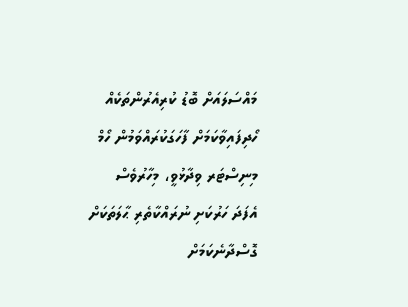މައްސަލައަށް ބޮޑު ކުރިއެރުންތަކެއް ހޯދިފައިވާކަމަށް ފާހަގަކުރައްވަމުން ހޯމް މިނިސްޓަރ ވިދާޅުވީ، މިހާރުވެސް އެފަދަ ހަރުކަށި ނުރައްކާތެރި ޙާލަތަކަށް ގޮސްދާނެކަމަށް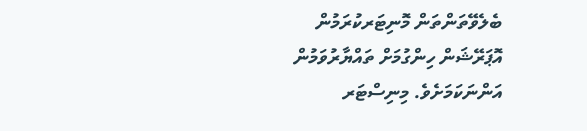ބެލެވޭތަންތަން މޮނިޓަރކުރަމުން އޮޕަރޭޝަން ހިންގުމަށް ތައްޔާރުވަމުން އަންނަކަމަށެވެ. މިނިސްޓަރ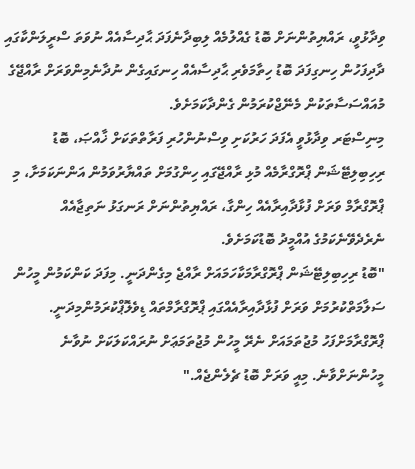ވިދާޅުވީ، ރައްޔިތުންނަށް ބޮޑު ގެއްލުމެއް ލިބިދާނެފަދަ ޙާދިސާއެއް ނުވަތަ ސްރީލަންކާގައި ދާދިފަހުން ހިނގިފަދަ ބޮޑު ހިތާމަވެރި ޙާދިސާއެއް ހިނގައިގެން ނުދާނެމިންވަރަށް ރާއްޖޭގެ މުއައްސަސާތަކުން މެނޭޖްކުރަމުން ގެންދާކަމަށެވެ.
މިނިސްޓަރ ވިދާޅުވީ އެފަދަ ހަރުކަށި ވިސްނުންހުރި ފަރާތްތަކަށް ޚާއްޞަ، ބޮޑު ރިހިބިލިޓޭޝަން ޕްރޮގްރާމެއް މުޅި ރާއްޖޭގައި ހިންގުމަށް ތައްޔާރުވަމުން އަންނަކަމަށާ، މި ޕްރޮގްރާމް ވަރަށް ފުޅާދާއިރާއެއް ހިންގާ، ރައްޔިތުންނަށް ރަނގަޅު ނަތިޖާއެއް ނެރެދެވޭނެކަމުގެ އުއްމީދު ބޮޑުކަމަށެވެ.
"ބޮޑު ރިހިބިލިޓޭޝަން ޕްރޮގްރާމަކާހަމައަށް ރާއްޖެ މިގެންދަނީ. މިފަދަ ކަންކަމުން މީހުން ސަލާމަތްކުރުމަށް ވަރަށް ފުޅާދާއިރާއެއްގައި ޕްރޮގްރާމްތައް ޑިވެލޮޕްކުރަމުންމިދަނީ. ޕްރޮގްރާމަށްފަހު މުޖުތަމައަށް ނެރޭ މީހުން މުޖުތަމަޢަށް ނުރައްކަލަކަށް ނުވާނެ މީހުންނަށްވާނެ. މިއީ ވަރަށް ބޮޑު ޗެލެންޖެއް."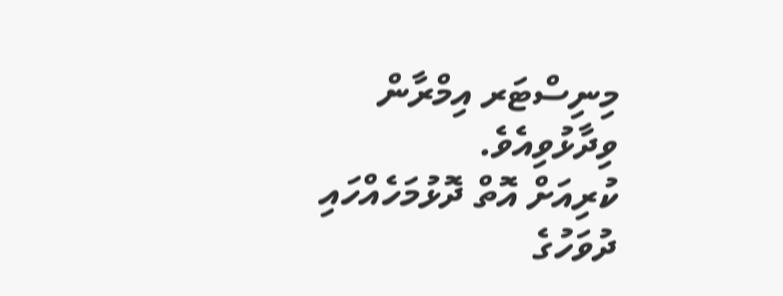މިނިސްޓަރ އިމްރާން ވިދާޅުވިއެވެ.
ކުރިއަށް އޮތް ދޮޅުމަހެއްހައި ދުވަހުގެ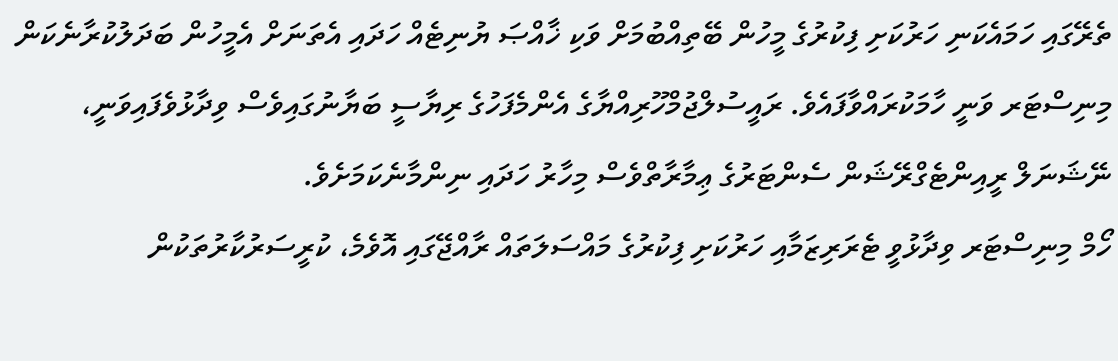ތެރޭގައި ހަމައެކަނި ހަރުކަށި ފިކުރުގެ މީހުން ބޭތިއްބުމަށް ވަކި ޚާއްޞަ ޔުނިޓެއް ހަދައި އެތަނަށް އެމީހުން ބަދަލުކުރާނެކަން މިނިސްޓަރ ވަނީ ހާމަކުރައްވާފައެވެ. ރައީސުލްޖުމްހޫރިއްޔާގެ އެންމެފަހުގެ ރިޔާސީ ބަޔާނުގައިވެސް ވިދާޅުވެފައިވަނީ، ނޭޝަނަލް ރީއިންޓެގްރޭޝަން ސެންޓަރުގެ ޢިމާރާތްވެސް މިހާރު ހަދައި ނިންމާނެކަމަށެވެ.
ހޯމް މިނިސްޓަރ ވިދާޅުވީ ޓެރަރިޒަމާއި ހަރުކަށި ފިކުރުގެ މައްސަލަތައް ރާއްޖޭގައި އޮވެމެ، ކުރީސަރުކާރުތަކުން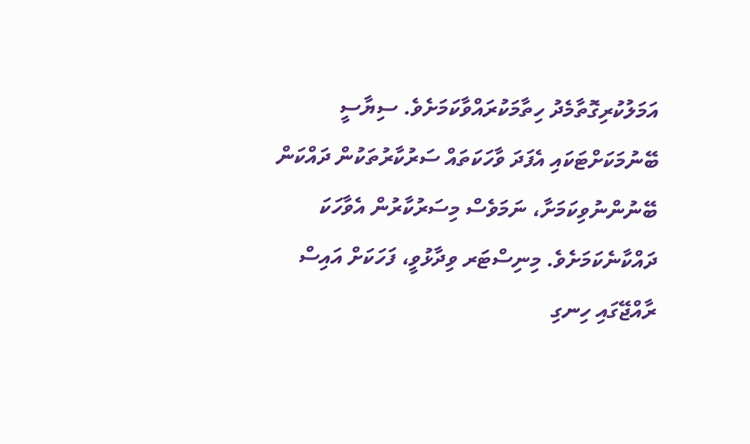އަމަލުކުރިގޮތާމެދު ހިތާމަކުރައްވާކަމަށެވެ. ސިޔާސީ ބޭނުމަކަށްޓަކައި އެފަދަ ވާހަކަތައް ސަރުކާރުތަކުން ދައްކަން ބޭނުންނުވިކަމަށާ، ނަމަވެސް މިސަރުކާރުން އެވާހަކަ ދައްކާނެކަމަށެވެ. މިނިސްޓަރ ވިދާޅުވީ، ފަހަކަށް އައިސް ރާއްޖޭގައި ހިނގި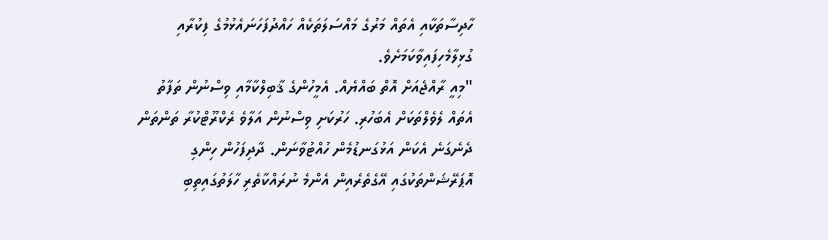ހާދިސާތަކާއި އެތައް މަރުގެ މައްސަލަތަކެއް ހައްދުފަހަނައެޅުމުގެ ފިކުރާއި ގުޅިލާމެހިފައިވާކަމަށެވެ.
"މިއީ ރާއްޖެއަށް އޮތް ބައްޔެއް. އެމީހުންގެ ޤާބިލްކާމާއި ވިސްނުން ތަފާތު އެތައް ލެވެލްތަކަށް އެބަހުރި. ހަރުކަށި ވިސްނުން އަލާވެ ރެކްރޫޓްކުރާ ތަންތަން ދެނެގަނެ އެކަން އަޅުގަނޑުމެން ހުއްޓުވާނަން. ދާދިފަހުން ހިންގި އޮޕަރޭޝަންތަކުގައި އޭގެތެރެއިން އެންމެ ނުރައްކާތެރި ހާލަތުގައިތިބި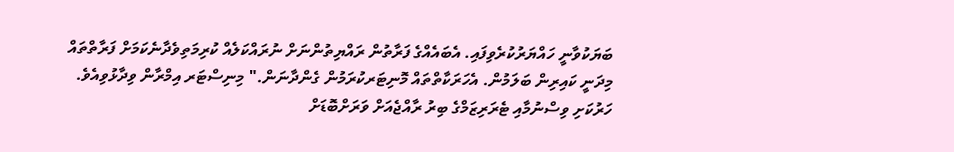ބަޔަކުވާނީ ހައްޔަރުކުރެވިފައި. އެބައެއްގެ ފަރާތުން ރައްޔިތުންނަށް ނުރައްކަލެއް ކުރިމަތިވެދާނެކަމަށް ފަރާތްތައް މިދަނީ ކައިރިން ބަލަމުން. އެހަރަކާތްތައް މޮނިޓަރކުރަމުން ގެންދާނަން." މިނިސްޓަރ އިމްރާން ވިދާޅުވިއެވެ.
ހަރުކަށި ވިސްނުމާއި ޓެރަރިޒަމްގެ ބިރު ރާއްޖެއަށް ވަރަށްބޮޑަށް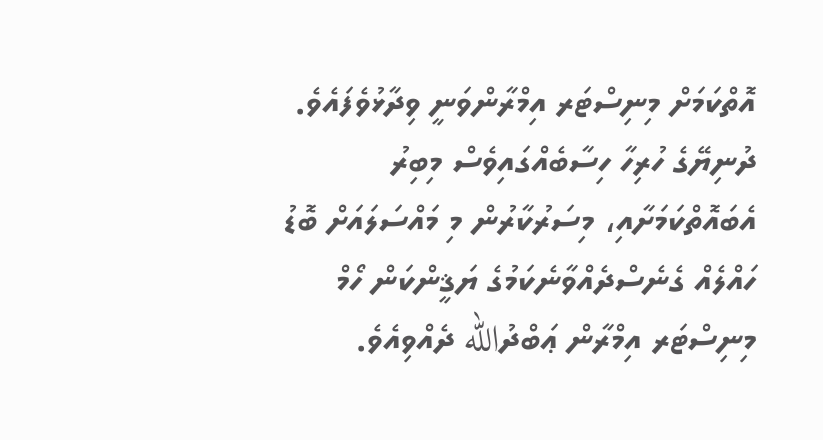އޮތްކަމަށް މިނިސްޓަރ އިމްރާންވަނީ ވިދާޅުވެފައެވެ. ދުނިޔޭގެ ހުރިހާ ހިސާބެއްގައިވެސް މިބިރު އެބައޮތްކަމަށާއި، މިސަރުކާރުން މި މައްސަލައަށް ބޮޑު ހައްލެއް ގެނެސްދެއްވާނެކަމުގެ ޔަޤީންކަން ހޯމް މިނިސްޓަރ އިމްރާން ޢަބްދުالله ދެއްވިއެވެ.